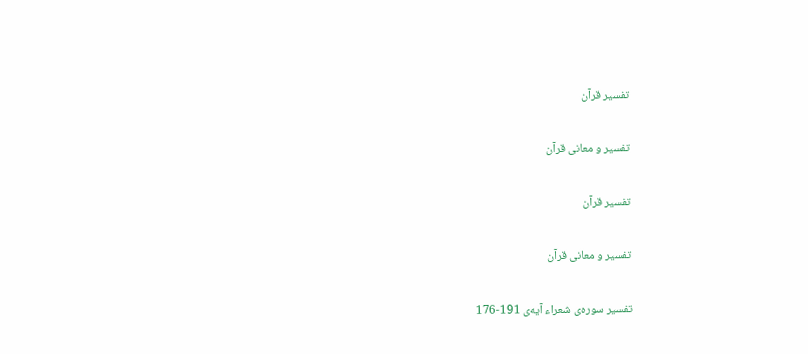تفسیر قرآن

تفسیر و معانی قرآن

تفسیر قرآن

تفسیر و معانی قرآن

تفسیر سوره‌ی شعراء آیه‌ی 191-176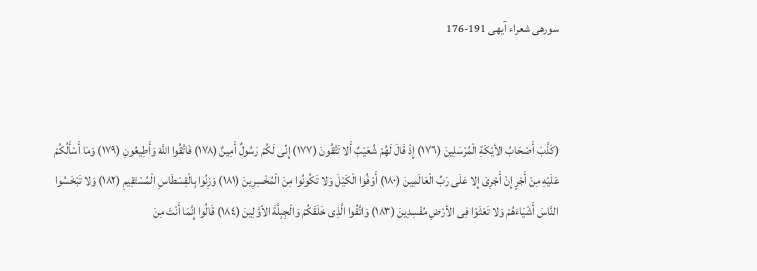سورهی شعراء آیهی 191-176



(کَذَّبَ أَصْحَابُ الأیْکَةِ الْمُرْسَلِینَ (١٧٦) إِذْ قَالَ لَهُمْ شُعَیْبٌ أَلا تَتَّقُونَ (١٧٧) إِنِّی لَکُمْ رَسُولٌ أَمِینٌ (١٧٨) فَاتَّقُوا اللَّهَ وَأَطِیعُونِ (١٧٩) وَمَا أَسْأَلُکُمْ عَلَیْهِ مِنْ أَجْرٍ إِنْ أَجْرِیَ إِلا عَلَى رَبِّ الْعَالَمِینَ (١٨٠) أَوْفُوا الْکَیْلَ وَلا تَکُونُوا مِنَ الْمُخْسِرِینَ (١٨١) وَزِنُوا بِالْقِسْطَاسِ الْمُسْتَقِیمِ (١٨٢) وَلا تَبْخَسُوا النَّاسَ أَشْیَاءَهُمْ وَلا تَعْثَوْا فِی الأرْضِ مُفْسِدِینَ (١٨٣) وَاتَّقُوا الَّذِی خَلَقَکُمْ وَالْجِبِلَّةَ الأوَّلِینَ (١٨٤) قَالُوا إِنَّمَا أَنْتَ مِنَ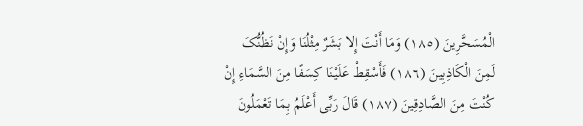الْمُسَحَّرِینَ (١٨٥) وَمَا أَنْتَ إِلا بَشَرٌ مِثْلُنَا وَإِنْ نَظُنُّکَ لَمِنَ الْکَاذِبِینَ (١٨٦) فَأَسْقِطْ عَلَیْنَا کِسَفًا مِنَ السَّمَاءِ إِنْ کُنْتَ مِنَ الصَّادِقِینَ (١٨٧) قَالَ رَبِّی أَعْلَمُ بِمَا تَعْمَلُونَ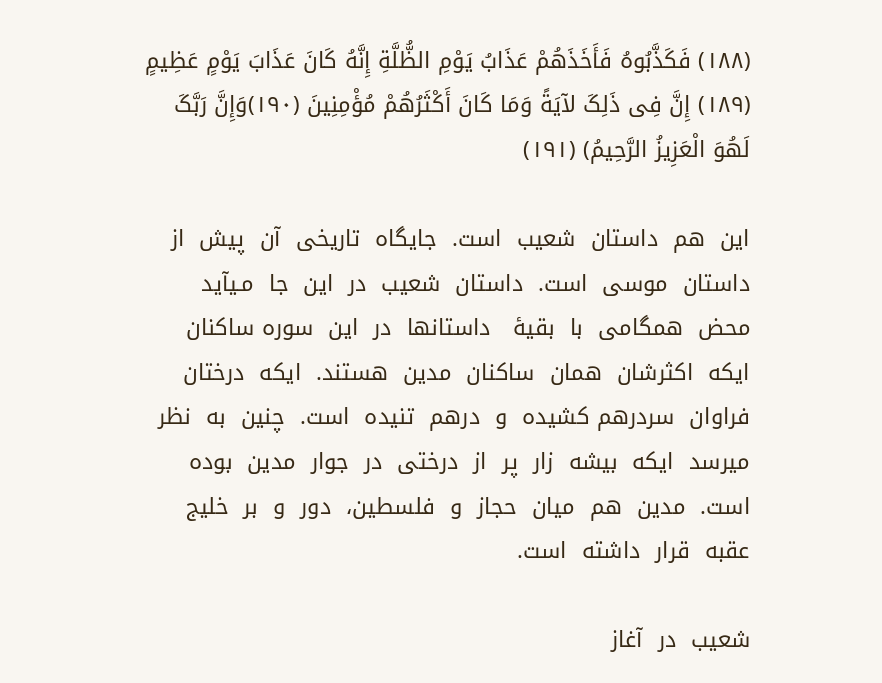(١٨٨) فَکَذَّبُوهُ فَأَخَذَهُمْ عَذَابُ یَوْمِ الظُّلَّةِ إِنَّهُ کَانَ عَذَابَ یَوْمٍ عَظِیمٍ (١٨٩) إِنَّ فِی ذَلِکَ لآیَةً وَمَا کَانَ أَکْثَرُهُمْ مُؤْمِنِینَ (١٩٠)وَإِنَّ رَبَّکَ لَهُوَ الْعَزِیزُ الرَّحِیمُ) (١٩١)

این  هم  داستان  شعیب  است.  جایگاه  تاریخی  آن  پیش  از  داستان  موسی  است.  داستان  شعیب  در  این  جا  مـیآید  محض  همگامی  با  بقیۀ   داستانها  در  این  سوره ساکنان  ایکه  اکثرشان  همان  ساکنان  مدین  هستند.  ایکه  درختان  فراوان  سردرهم کشیده  و  درهم  تنیده  است.  چنین  به  نظر  میرسد  ایکه  بیشه  زار  پر  از  درختی  در  جوار  مدین  بوده  است.  مدین  هم  میان  حجاز  و  فلسطین،  دور  و  بر  خلیج  عقبه  قرار  داشته  است‌.

شعیب  در  آغاز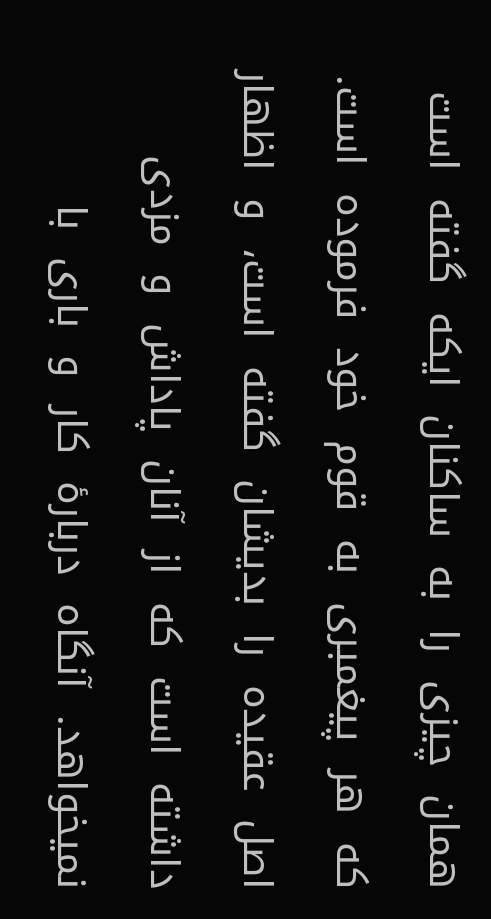همان  چیزی  را  به  ساکنان  ایکه  گفته  است  که  هر  پیغمبری  به  قوم  خود  فرموده  است.  اصل  عقیده  را  بدیشان  گفته  است،  و  اظهار  داشته  است  که  از  آنان  پاداش  و  مزدی  نمیخواهد.  آنگاه  دربارۀ  کار  و  باری  با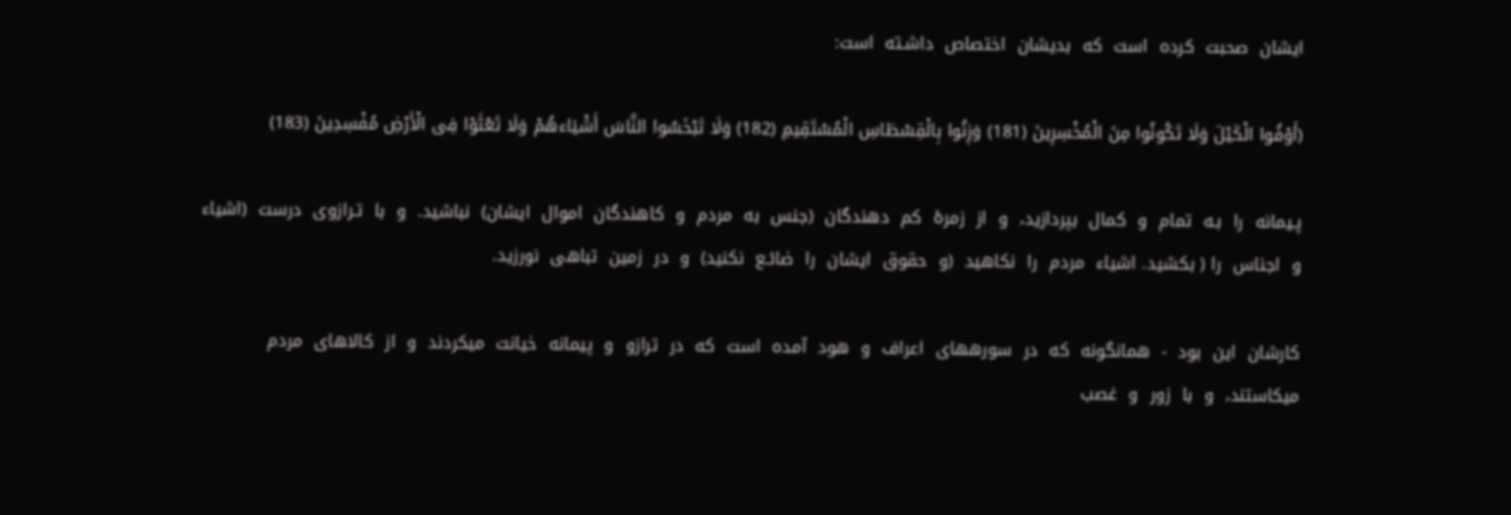ایشان  صحبت  کرده  است  که  بدیشان  اختصاص  داشـته  است:

(أَوْفُوا الْکَیْلَ وَلَا تَکُونُوا مِنَ الْمُخْسِرِینَ (181) وَزِنُوا بِالْقِسْطَاسِ الْمُسْتَقِیمِ (182) وَلَا تَبْخَسُوا النَّاسَ أَشْیَاءهُمْ وَلَا تَعْثَوْا فِی الْأَرْضِ مُفْسِدِینَ (183)

پـیمانه  را  بـه  تمام  و  کمال  بپردازید،  و  از  زمرۀ  کم  دهندگان  (جنس  به  مردم  و  کاهندگان  اموال  ایشان)  نباشید.  و  با  تـرازوی  درست  (اشیاء  و  اجناس  را ( بکشید. اشیاء  مردم  را  نکاهید  (و  حقوق  ایشان  را  ضائـع  نکنید)  و  در  زمین  تباهی  نورزید.

کارشان  این  بود  -  همانگونه  که  در  سورههای  اعراف  و  هود  آمده  است  که  در  ترازو  و  پیمانه  خیانت  میکردند  و  از  کالاهای  مردم  میکاستند،  و  با  زور  و  غصب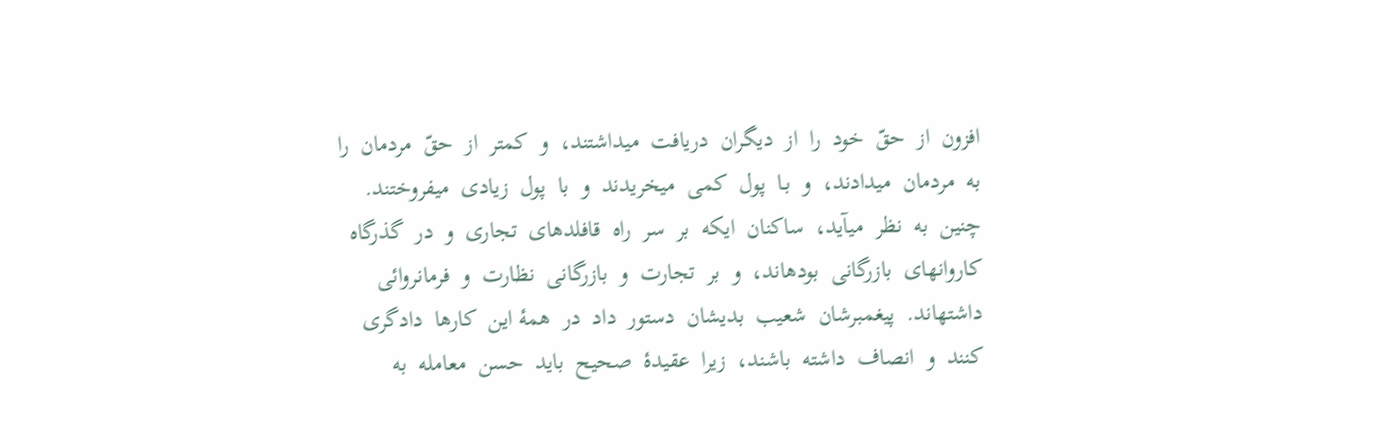افزون  از  حقّ  خود  را  از  دیگران  دریافت  میداشتند،  و  کمتر  از  حقّ  مردمان  را  به  مردمان  میدادند،  و  بـا  پول  کمی  میخریدند  و  با  پول  زیادی  میفروختند.  چنین  به  نظر  میآید،  ساکنان  ایکه  بر  سر  راه  قافلدهای  تجاری  و  در  گذرگاه  کاروانهای  بازرگانی  بودهاند،  و  بر  تجارت  و  بازرگانی  نظارت  و  فرمانروائی  داشتهاند.  پیغمبرشان  شعیب  بدیشان  دستور  داد  در  همۀ این  کارها  دادگری  کنند  و  انصاف  داشته  باشند،  زیرا  عقیدۀ  صحیح  باید  حسن  معامله  به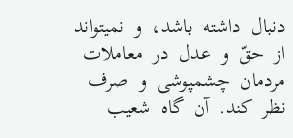دنبال  داشته  باشد،  و  نمیتواند  از  حقّ  و  عدل  در  معاملات  مردمان  چشمپوشی  و  صرف  نظر  کند.  آن  گاه  شعیب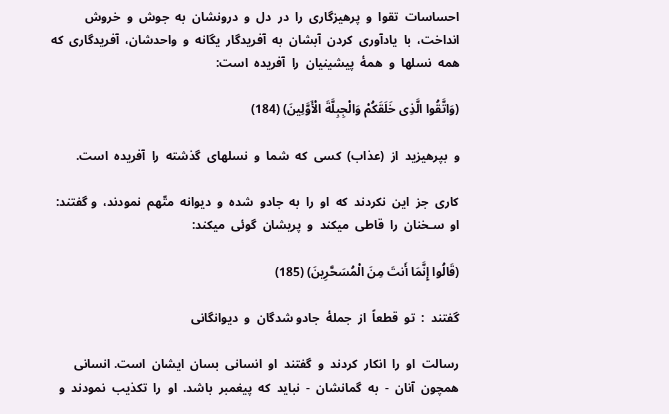احساسات  تقوا  و  پرهیزگاری  را  در  دل  و  درونشان  به  جوش  و  خروش  انداخت،  با  یادآوری  کردن  آبشان  به  آفریدگار  یگانه  و  واحدشان،  آفریدگاری  که همه  نسلها  و  همۀ  پیشینیان  را  آفریده  است‌:

(وَاتَّقُوا الَّذِی خَلَقَکُمْ وَالْجِبِلَّةَ الْأَوَّلِینَ) (184)

و  بپرهیزید  از  (عذاب)  کسی  که  شما  و  نسلهای  گذشته  را  آفریده  است‌.

کاری  جز  این  نکردند  که  او  را  به  جادو  شده  و  دیوانه  متّهم  نمودند،  و گفتند:  او  سـخنان  را  قاطی  میکند  و  پریشان  گوئی  میکند:

(قَالُوا إِنَّمَا أَنتَ مِنَ الْمُسَحَّرِینَ) (185)

گفتند  :  تو  قطعاً  از  جملۀ  جادو شدگان  و  دیوانگانی

رسالت  او  را  انکار  کردند  و  گفتند  او  انسانی  بسان  ایشان  است. انسانی  همچون  آنان  -  به  گمانشان  -  نباید  که  پیغمبر  باشد.  او  را  تکذیب  نمودند  و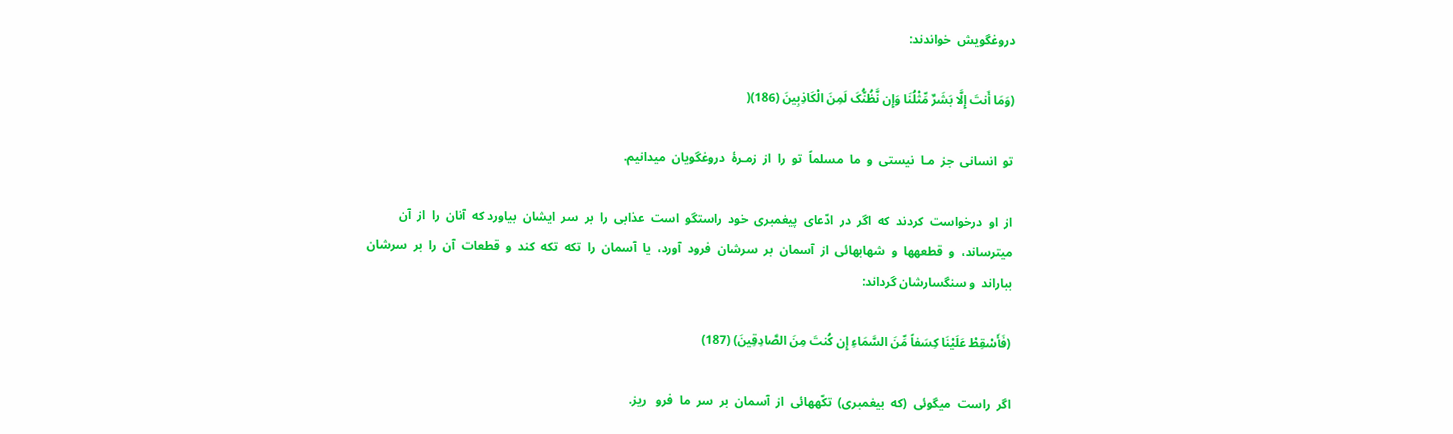دروغگویش  خواندند:

(وَمَا أَنتَ إِلَّا بَشَرٌ مِّثْلُنَا وَإِن نَّظُنُّکَ لَمِنَ الْکَاذِبِینَ (186)(

تو  انسانی  جز  مـا  نیستی  و  ما  مسلماً  تو  را  از  زمـرۀ  دروغگویان  میدانیم‌.

از  او  درخواست  کردند  که  اگر  در  ادّعای  پیغمبری  خود  راستگو  است  عذابی  را  بر  سر  ایشان  بیاورد که  آنان  را  از  آن  میترساند،  و  قطعهها  و  شهابهائی  از  آسمان  بر  سرشان  فرود  آورد،  یا  آسمان  را  تکه  تکه  کند  و  قطعات  آن  را  بر  سرشان  بباراند  و سنگسارشان گرداند:

(فَأَسْقِطْ عَلَیْنَا کِسَفاً مِّنَ السَّمَاءِ إِن کُنتَ مِنَ الصَّادِقِینَ) (187)

اگر  راست  میگوئی  (که  بیغمبری)  تکّههائی  از  آسمان  بر  سر  ما  فرو   ریز.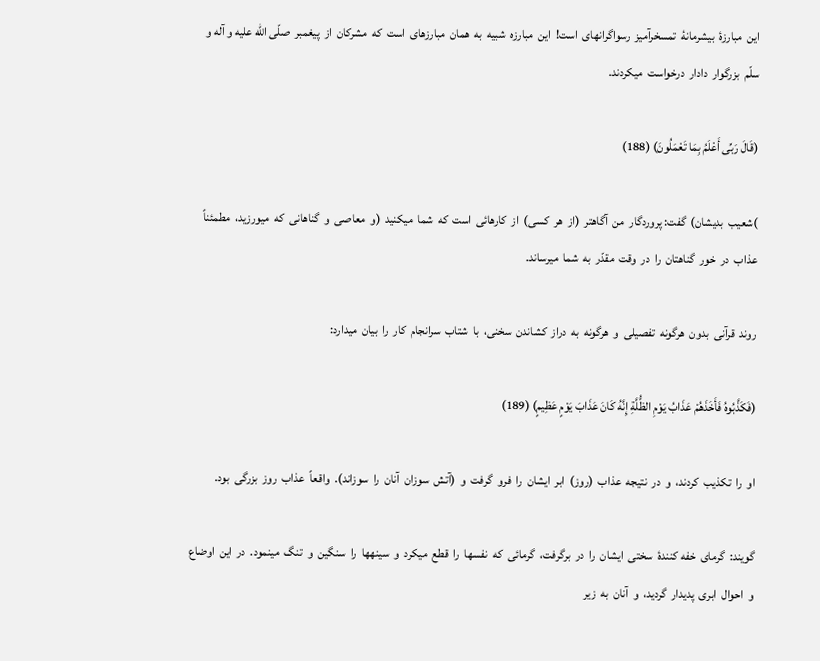این  مبارزۀ  بیشرمانۀ  تمسخرآمیز  رسواگرانهای  است!  این  مبارزه  شبیه  به  همان  مبارزهای  است  که  مشرکان  از  پیغمبر  صلّی الله علیه و آله و سلّم  بزرگوار  دادار  درخواست  میکردند.

(قَالَ رَبِّی أَعْلَمُ بِمَا تَعْمَلُونَ) (188)

)شعیب  بدیشان)  گفت: پروردگار  من  آگاهتر  (از  هر  کسی)  از  کارهائی  است  که  شما  میکنید  (و  معاصی  و  گناهانی  که  میورزید،  مطمئناً  عذاب  در  خور  گناهتان  را  در  وقت  مقدّر  به  شما  میرساند.

روند  قرآنی  بدون  هرگونه  تفصیلی  و  هرگونه  به  دراز  کشاندن  سخنی،  با  شتاب  سرانجام  کار  را  بیان  میدارد:

(فَکَذَّبُوهُ فَأَخَذَهُمْ عَذَابُ یَوْمِ الظُّلَّةِ إِنَّهُ کَانَ عَذَابَ یَوْمٍ عَظِیمٍ) (189)

او  را  تکذیب  کردند،  و  در  نتیجه  عذاب  (روز)  ابر  ایشان  را  فرو  گرفت  و  (آتش  سوزان  آنان  را  سوزاند).  واقعاً  عذاب  روز  بزرگی  بود.

گویند:  گرمای  خفه کنندۀ  سختی  ایشان  را  در  برگرفت،  گرمائی  که  نفسها  را  قطع  میکرد  و  سینهها  را  سنگین  و  تنگ  مینمود.  در  این  اوضاع  و  احوال  ابری  پدیدار  گردید،  و  آنان  به  زیر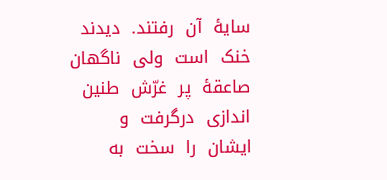سایۀ  آن  رفتند.  دیدند  خنک  است  ولی  ناگهان  صاعقۀ  پر  غرّش  طنین  اندازی  درگرفت  و  ایشان  را  سخت  به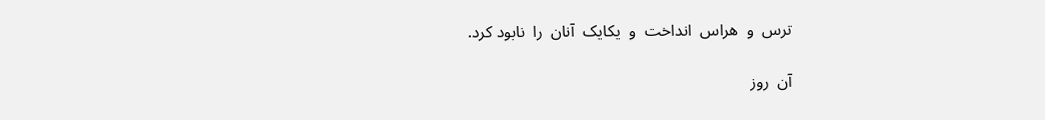ترس  و  هراس  انداخت  و  یکایک  آنان  را  نابود کرد.

آن  روز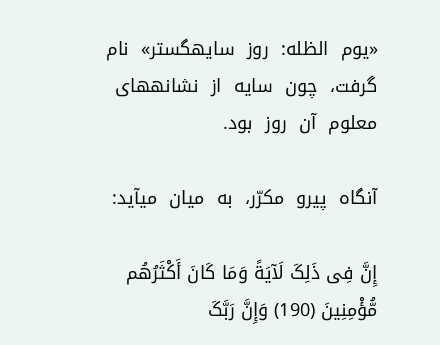«یوم  الظله:  روز  سایهگستر»  نام  گرفت،  چون  سایه  از  نشانههای  معلوم  آن  روز  بود.

آنگاه  پیرو  مکرّر،  به  میان  میآید:

إِنَّ فِی ذَلِکَ لَآیَةً وَمَا کَانَ أَکْثَرُهُم مُّؤْمِنِینَ (190) وَإِنَّ رَبَّکَ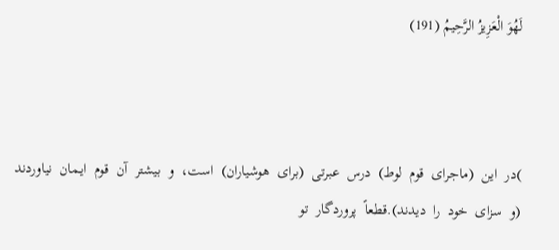لَهُوَ الْعَزِیزُ الرَّحِیمُ (191)



)در  این  (ماجرای  قوم  لوط)  درس  عبرتی  (برای  هوشیاران)  است،  و  بیشتر  آن  قوم  ایـمان  نیاوردند  (و  سزای  خود  را  دیدند).قطعاً  پروردگار  تو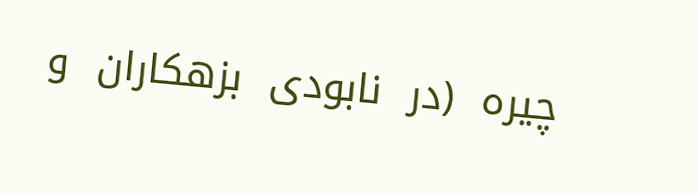چیره  (در  نابودی  بزهکاران  و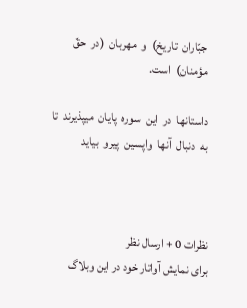جبّاران  تاریخ)  و  مهربان  (در  حقّ  مؤمنان)  است‌.

داستانها  در  این  سوره  پایان  میپذیرند  تا  به  دنبال  آنها  واپسین  پیرو  بیاید



نظرات 0 + ارسال نظر
برای نمایش آواتار خود در این وبلاگ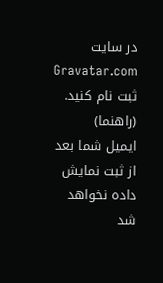در سایت Gravatar.com ثبت نام کنید. (راهنما)
ایمیل شما بعد از ثبت نمایش داده نخواهد شد